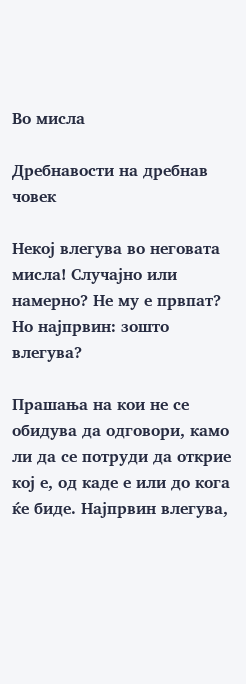Во мисла

Дребнавости на дребнав човек

Некој влегува во неговата мисла! Случајно или намерно? Не му е првпат? Но најпрвин: зошто влегува?

Прашања на кои не се обидува да одговори, камо ли да се потруди да открие кој е, од каде е или до кога ќе биде. Најпрвин влегува,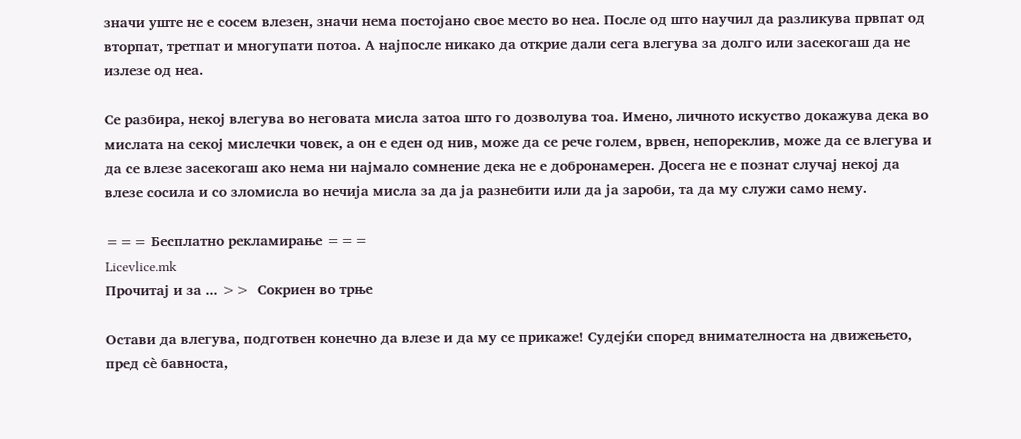значи уште не е сосем влезен, значи нема постојано свое место во неа. После од што научил да разликува првпат од вторпат, третпат и многупати потоа. А најпосле никако да открие дали сега влегува за долго или засекогаш да не излезе од неа.

Се разбира, некој влегува во неговата мисла затоа што го дозволува тоа. Имено, личното искуство докажува дека во мислата на секој мислечки човек, а он е еден од нив, може да се рече голем, врвен, непореклив, може да се влегува и да се влезе засекогаш ако нема ни најмало сомнение дека не е добронамерен. Досега не е познат случај некој да влезе сосила и со зломисла во нечија мисла за да ја разнебити или да ја зароби, та да му служи само нему.

=== Бесплатно рекламирање ===
Licevlice.mk
Прочитај и за ... >>  Сокриен во трње

Остави да влегува, подготвен конечно да влезе и да му се прикаже! Судејќи според внимателноста на движењето, пред сè бавноста,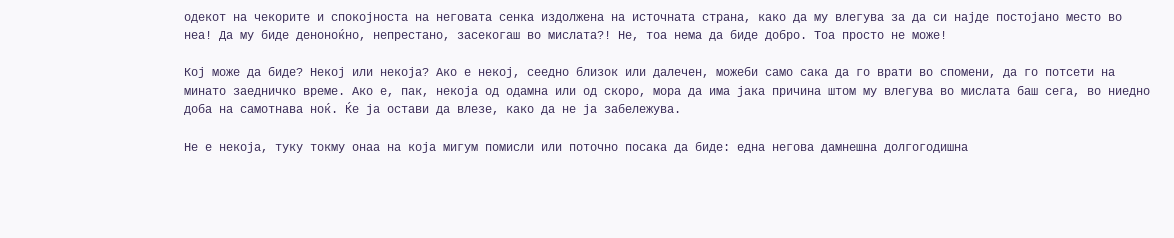одекот на чекорите и спокојноста на неговата сенка издолжена на источната страна, како да му влегува за да си најде постојано место во неа! Да му биде деноноќно, непрестано, засекогаш во мислата?! Не, тоа нема да биде добро. Тоа просто не може!

Кој може да биде? Некој или некоја? Ако е некој, сеедно близок или далечен, можеби само сака да го врати во спомени, да го потсети на минато заедничко време. Ако е, пак, некоја од одамна или од скоро, мора да има јака причина штом му влегува во мислата баш сега, во ниедно доба на самотнава ноќ. Ќе ја остави да влезе, како да не ја забележува.

Не е некоја, туку токму онаа на која мигум помисли или поточно посака да биде: една негова дамнешна долгогодишна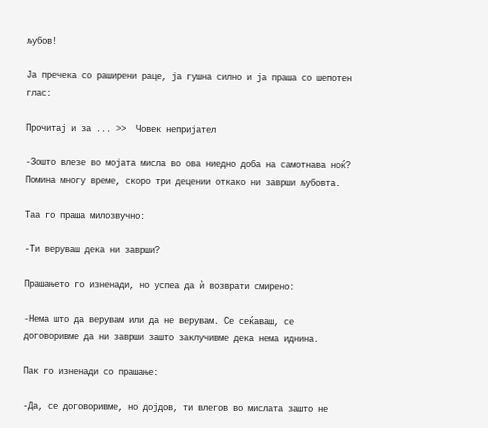љубов!

Ја пречека со раширени раце, ја гушна силно и ја праша со шепотен глас:

Прочитај и за ... >>  Човек непријател

-Зошто влезе во мојата мисла во ова ниедно доба на самотнава ноќ? Помина многу време, скоро три децении откако ни заврши љубовта.

Таа го праша милозвучно:

-Ти веруваш дека ни заврши?

Прашањето го изненади, но успеа да ѝ возврати смирено:

-Нема што да верувам или да не верувам. Се сеќаваш, се договоривме да ни заврши зашто заклучивме дека нема иднина.

Пак го изненади со прашање:

-Да, се договоривме, но дојдов, ти влегов во мислата зашто не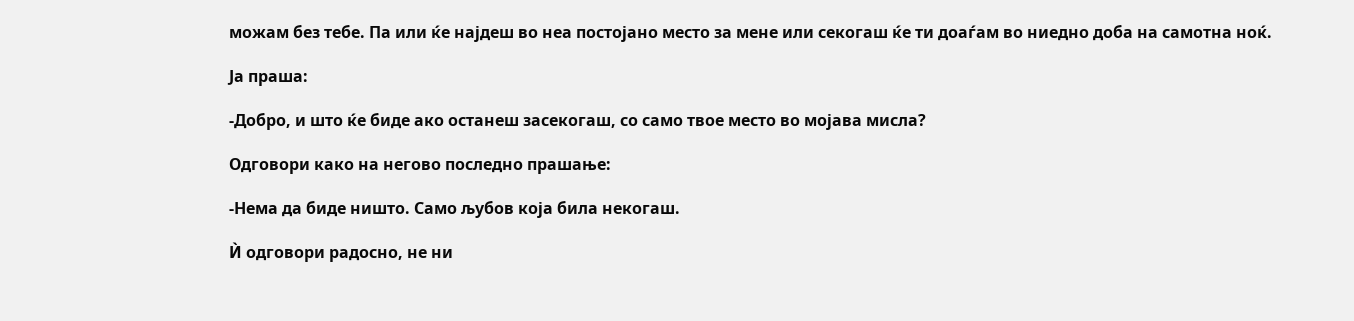можам без тебе. Па или ќе најдеш во неа постојано место за мене или секогаш ќе ти доаѓам во ниедно доба на самотна ноќ.

Ја праша:

-Добро, и што ќе биде ако останеш засекогаш, со само твое место во мојава мисла?

Одговори како на негово последно прашање:

-Нема да биде ништо. Само љубов која била некогаш.

Ѝ одговори радосно, не ни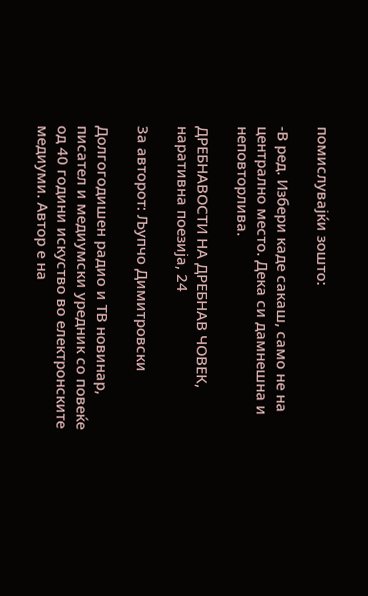помислувајќи зошто:

-В ред. Избери каде сакаш, само не на централно место. Дека си дамнешна и неповторлива.

ДРЕБНАВОСТИ НА ДРЕБНАВ ЧОВЕК, наративна поезија, 24

За авторот: Љупчо Димитровски

Долгогодишен радио и ТВ новинар, писател и медиумски уредник со повеќе од 40 години искуство во електронските медиуми. Автор е на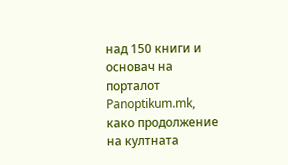над 150 книги и основач на порталот Panoptikum.mk, како продолжение на култната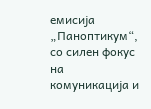емисија „Паноптикум“, со силен фокус на комуникација и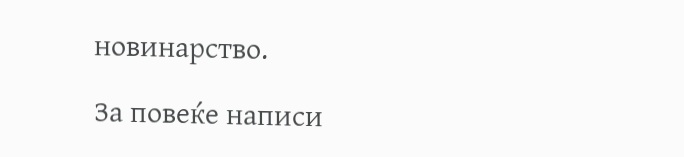новинарство.

За повеќе написи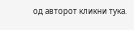од авторот кликни тука.